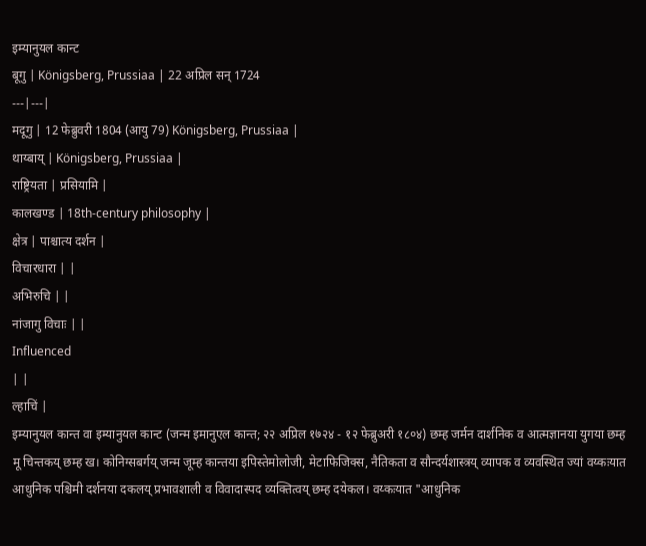इम्यानुयल कान्ट
बूगु | Königsberg, Prussiaa | 22 अप्रिल सन् 1724
---|---|
मदूगु | 12 फेब्रुवरी 1804 (आयु 79) Königsberg, Prussiaa |
थाय्बाय् | Königsberg, Prussiaa |
राष्ट्रियता | प्रसियामि |
कालखण्ड | 18th-century philosophy |
क्षेत्र | पाश्चात्य दर्शन |
विचारधारा | |
अभिरुचि | |
नांजागु विचाः | |
Influenced
| |
ल्हाचिं |
इम्यानुयल कान्त वा इम्यानुयल कान्ट (जन्म इमानुएल कान्त; २२ अप्रिल १७२४ - १२ फेब्रुअरी १८०४) छम्ह जर्मन दार्शनिक व आत्मज्ञानया युगया छम्ह मू चिन्तकय् छम्ह ख। कोनिग्सबर्गय् जन्म जूम्ह कान्तया इपिस्तेमोलोजी, मेटाफिजिक्स, नैतिकता व सौन्दर्यशास्त्रय् व्यापक व व्यवस्थित ज्यां वय्कःयात आधुनिक पश्चिमी दर्शनया दकलय् प्रभावशाली व विवादास्पद व्यक्तित्वय् छम्ह दयेकल। वय्कःयात "आधुनिक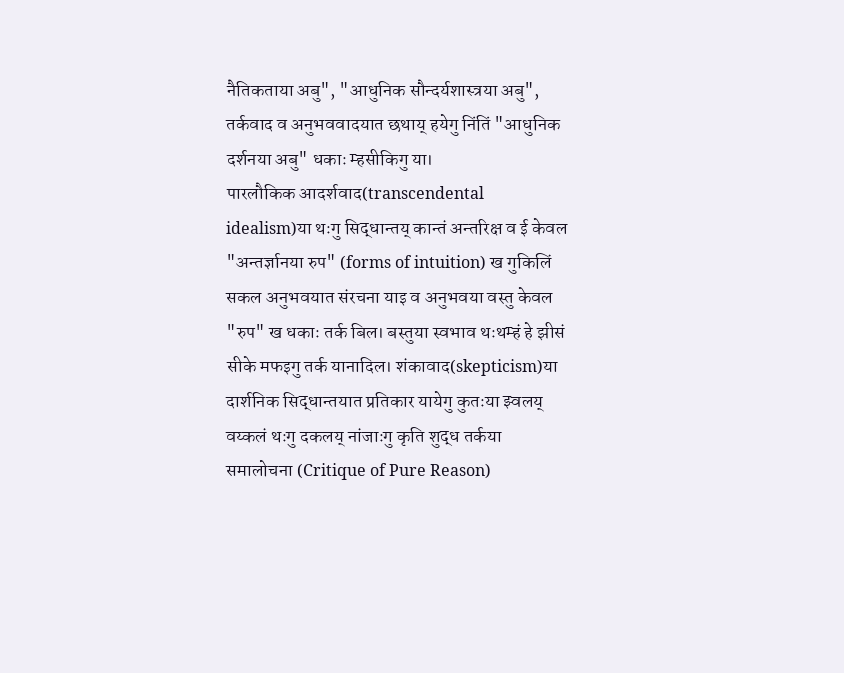नैतिकताया अबु", "आधुनिक सौन्दर्यशास्त्रया अबु", तर्कवाद व अनुभववादयात छथाय् हयेगु निंतिं "आधुनिक दर्शनया अबु" धकाः म्हसीकिगु या।
पारलौकिक आदर्शवाद(transcendental idealism)या थःगु सिद्धान्तय् कान्तं अन्तरिक्ष व ई केवल "अन्तर्ज्ञानया रुप" (forms of intuition) ख गुकिलिं सकल अनुभवयात संरचना याइ व अनुभवया वस्तु केवल "रुप" ख धकाः तर्क बिल। बस्तुया स्वभाव थःथम्हं हे झीसं सीके मफइगु तर्क यानादिल। शंकावाद(skepticism)या दार्शनिक सिद्धान्तयात प्रतिकार यायेगु कुतःया झ्वलय् वय्कलं थःगु दकलय् नांजाःगु कृति शुद्ध तर्कया समालोचना (Critique of Pure Reason)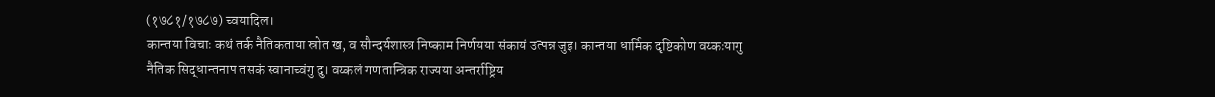(१७८१/१७८७) च्वयादिल।
कान्तया विचाः कथं तर्क नैतिकताया स्रोत ख, व सौन्दर्यशास्त्र निष्काम निर्णयया संकायं उत्पन्न जुइ। कान्तया धार्मिक दृष्टिकोण वय्कःयागु नैतिक सिद्धान्तनाप तसकं स्वानाच्वंगु दु। वय्कलं गणतान्त्रिक राज्यया अन्तर्राष्ट्रिय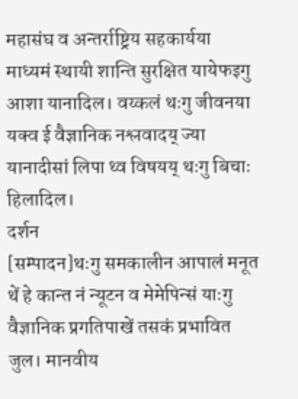महासंघ व अन्तर्राष्ट्रिय सहकार्यया माध्यमं स्थायी शान्ति सुरक्षित यायेफइगु आशा यानादिल। वय्कलं थःगु जीवनया यक्व ई वैज्ञानिक नश्लवादय् ज्या यानादीसां लिपा थ्व विषयय् थःगु बिचाः हिलादिल।
दर्शन
[सम्पादन]थःगु समकालीन आपालं मनूत थें हे कान्त नं न्यूटन व मेमेपिन्सं याःगु वैज्ञानिक प्रगतिपाखें तसकं प्रभावित जुल। मानवीय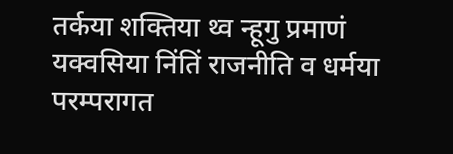तर्कया शक्तिया थ्व न्हूगु प्रमाणं यक्वसिया निंतिं राजनीति व धर्मया परम्परागत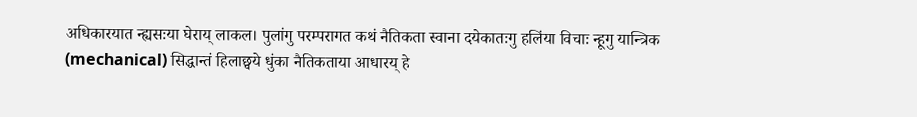अधिकारयात न्ह्यसःया घेराय् लाकल। पुलांगु परम्परागत कथं नैतिकता स्वाना दयेकातःगु हलिंया विचाः न्हूगु यान्त्रिक (mechanical) सिद्धान्तं हिलाछ्वये धुंका नैतिकताया आधारय् हे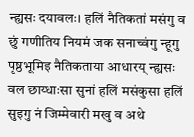न्ह्यसः दयावलः। हलिं नैतिकतां मसंगु व छुं गणीतिय नियमं जक सनाच्वंगु न्हूगु पृष्ठभूमिइ नैतिकताया आधारय् न्ह्यसः वल छाय्धाःसा सुनां हलिं मसंकुसा हलिं सुइगु नं जिम्मेवारी मखु व अथे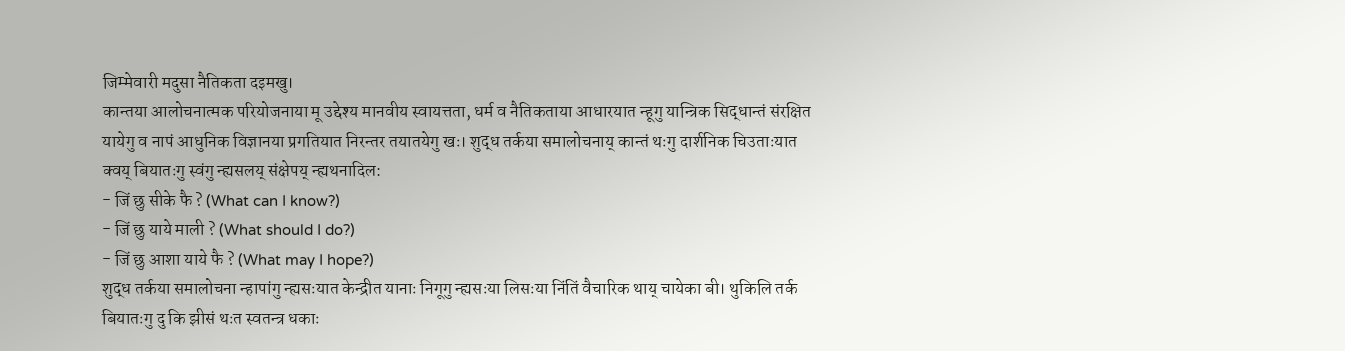जिम्मेवारी मदुसा नैतिकता दइमखु।
कान्तया आलोचनात्मक परियोजनाया मू उद्देश्य मानवीय स्वायत्तता, धर्म व नैतिकताया आधारयात न्हूगु यान्त्रिक सिद्धान्तं संरक्षित यायेगु व नापं आधुनिक विज्ञानया प्रगतियात निरन्तर तयातयेगु खः। शुद्ध तर्कया समालोचनाय् कान्तं थःगु दार्शनिक चिउताःयात क्वय् बियातःगु स्वंगु न्ह्यसलय् संक्षेपय् न्ह्यथनादिल:
- जिं छु सीके फै ? (What can I know?)
- जिं छु याये माली ? (What should I do?)
- जिं छु आशा याये फै ? (What may I hope?)
शुद्ध तर्कया समालोचना न्हापांगु न्ह्यसःयात केन्द्रीत यानाः निगूगु न्ह्यसःया लिसःया निंतिं वैचारिक थाय् चायेका बी। थुकिलि तर्क बियातःगु दु कि झीसं थःत स्वतन्त्र धकाः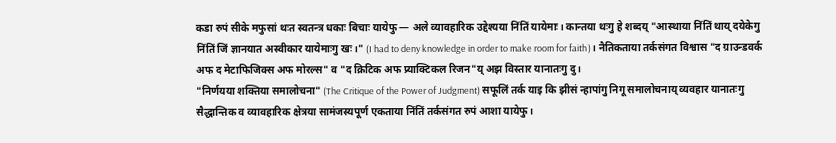कडा रुपं सीके मफुसां थःत स्वतन्त्र धकाः बिचाः यायेफु — अले व्यावहारिक उद्देश्यया निंतिं यायेमाः। कान्तया थःगु हे शब्दय् "आस्थाया निंतिं थाय् दयेकेगु निंतिं जिं ज्ञानयात अस्वीकार यायेमाःगु खः।" (I had to deny knowledge in order to make room for faith)। नैतिकताया तर्कसंगत विश्वास "द ग्राउन्डवर्क अफ द मेटाफिजिक्स अफ मोरल्स" व "द क्रिटिक अफ प्र्याक्टिकल रिजन"य् अझ विस्तार यानातःगु दु।
"निर्णयया शक्तिया समालोचना" (The Critique of the Power of Judgment) सफूलिं तर्क याइ कि झीसं न्हापांगु निगू समालोचनाय् व्यवहार यानातःगु सैद्धान्तिक व व्यावहारिक क्षेत्रया सामंजस्यपूर्ण एकताया निंतिं तर्कसंगत रुपं आशा यायेफु।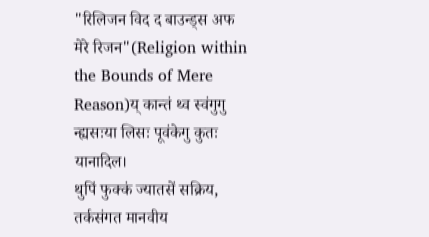"रिलिजन विद द बाउन्ड्स अफ मेरे रिजन"(Religion within the Bounds of Mere Reason)य् कान्तं थ्व स्वंगुगु न्ह्यसःया लिसः पूवंकेगु कुतः यानादिल।
थुपिं फुक्कं ज्यातसें सक्रिय, तर्कसंगत मानवीय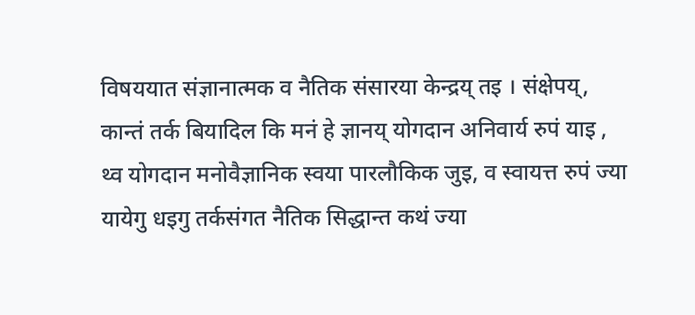विषययात संज्ञानात्मक व नैतिक संसारया केन्द्रय् तइ । संक्षेपय्, कान्तं तर्क बियादिल कि मनं हे ज्ञानय् योगदान अनिवार्य रुपं याइ , थ्व योगदान मनोवैज्ञानिक स्वया पारलौकिक जुइ, व स्वायत्त रुपं ज्या यायेगु धइगु तर्कसंगत नैतिक सिद्धान्त कथं ज्या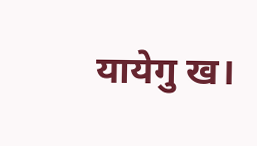यायेगु ख।